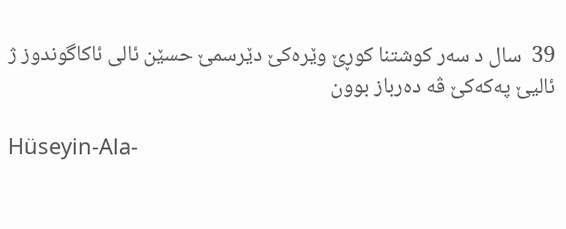39  سال د سەر کوشتنا کوڕێ وێرەکێ دێرسمێ حسێن ئالی ئاکاگوندوز ژ ئالیێ په‌كه‌كێ ڤە دەرباز بوون

Hüseyin-Ala-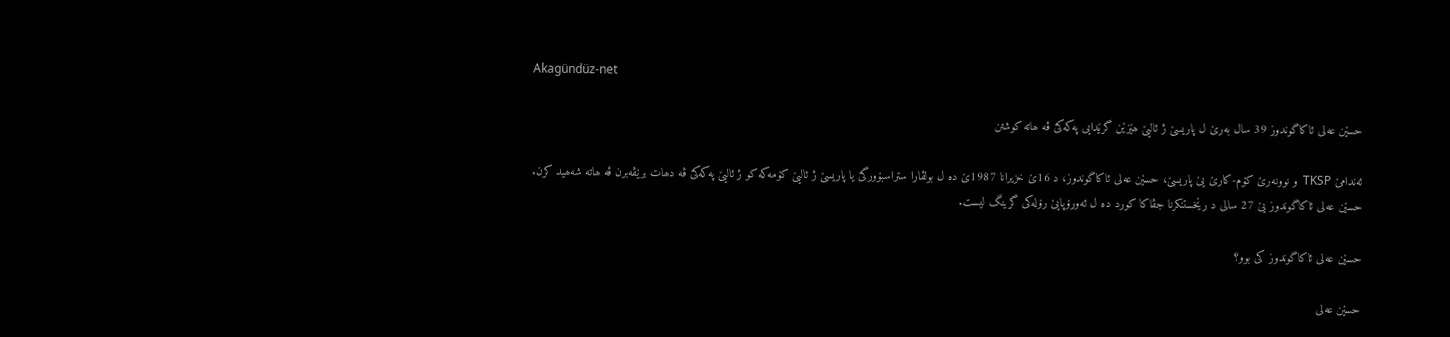Akagündüz-net

حسێن عه‌لی ئاکاگوندوز 39 سال بەرێ ل پاریسێ ژ ئالیێ ھێزێن گرێدایی په‌كه‌كێ ڤە ھاتە کوشتن

ئەندامێ TKSP  و نوونەرێ کۆم-کارێ یێ پاریسێ، حسێن عه‌لی ئاکاگوندوز، د 16ێ خزیرانا 1987ێ دە ل بولڤارا ستراسبۆورگێ یا پاریسێ ژ ئالیێ کۆمەکە کو ژ ئالیێ په‌كه‌كێ ڤە دھات برێڤەبرن ڤە ھاتە شەھید کرن. حسێن عه‌لی ئاکاگوندوز یێ 27 سالی د رێخستنکرنا جڤاکا کورد ده‌ ل ئەورۆپایێ رۆله‌كی گرینگ لیست.

حسێن عه‌لی ئاکاگوندوز کی بوو؟

حسێن عه‌لی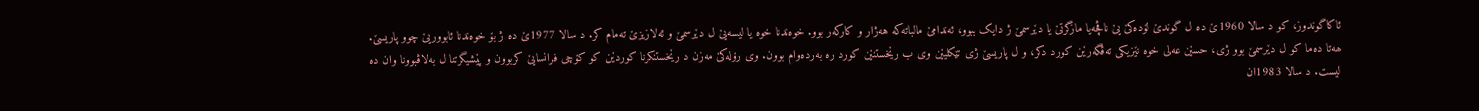ئاکاگوندوز، کو د سالا 1960ێ دە ل گوندێ لۆدەکێ یێ ناڤچەیا مازگرتێ یا دێرسمێ ژ دایک ببوو، ئەندامێ مالباتەکە هه‌ژار و کارکەر بوو. خوەندنا خوە یا لیسەیێ ل دێرسمێ و ئەلازیزێ تەمام کر. د سالا 1977ێ دە ژ بۆ خوەندنا ئابووریێ چوو پاریسێ. ھەتا دەما کو ل دێرسمێ بوو ژی، حسێن عه‌لی خوە نێزیکی تەڤگەرێن کورد دکر، و ل پاریسێ ژی تێکلیێن وی ب رێخستنێن کورد رە بەردەوام بوون. وی رۆلەکێ مەزن د رێخستنکرنا کوردێن کو کۆچی فرانسایێ کربوون و پێشیگرتنا ل بەلاڤبوونا وان دە لیست. د سالا 1983ان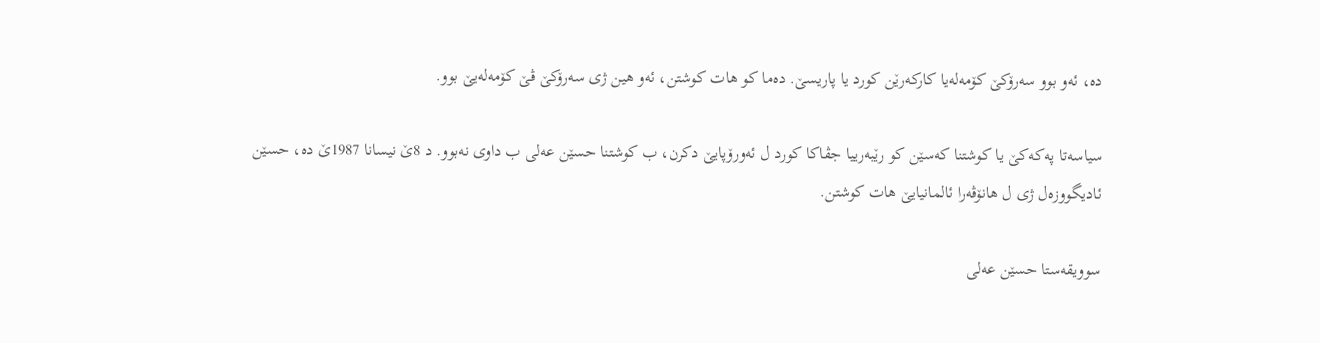دە، ئەو بوو سەرۆکێ کۆمەلەیا کارکەرێن کورد یا پاریسێ. دەما کو ھات کوشتن، ئەو ھین ژی سەرۆکێ ڤێ کۆمەلەیێ بوو.

سیاسەتا په‌كه‌كێ یا کوشتنا کەسێن کو رێبەرییا جڤاکا کورد ل ئەورۆپایێ دکرن، ب کوشتنا حسێن عه‌لی ب داوی نەبوو. د 8ێ نیسانا 1987ێ دە، حسێن ئادیگووزەل ژی ل ھانۆڤەرا ئالمانیایێ ھات کوشتن.

سوویقەستا حسێن عه‌لی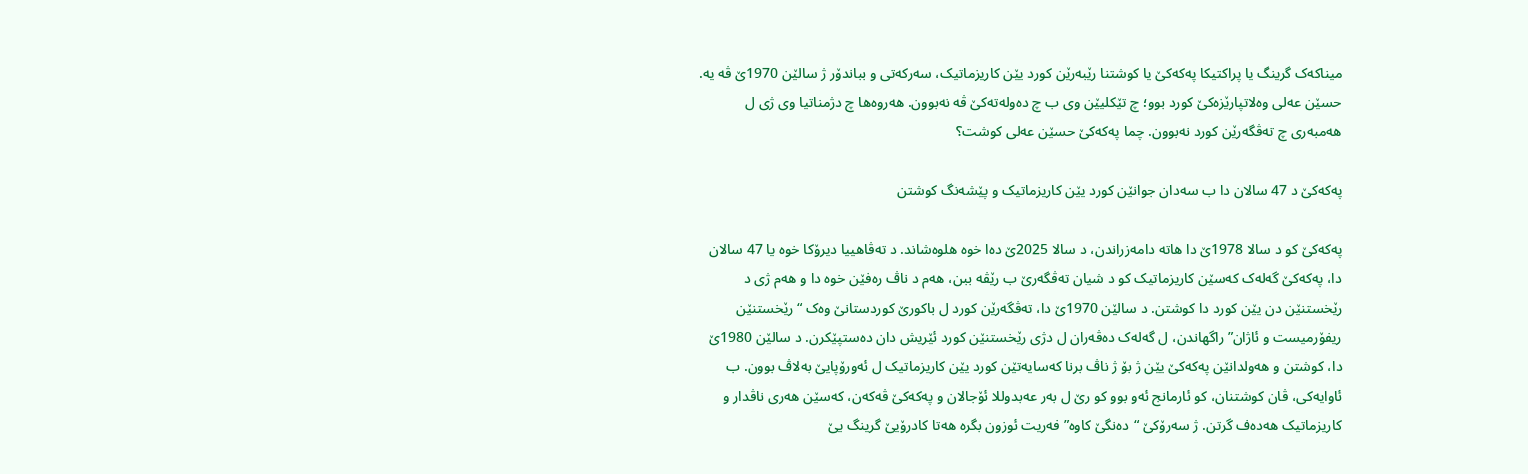میناکەک گرینگ یا پراكتیکا په‌كه‌كێ یا کوشتنا رێبەرێن کورد یێن کاریزماتیک، سەرکەتی و بباندۆر ژ سالێن 1970ێ ڤە یە. حسێن عه‌لی وەلاتپارێزەکێ کورد بوو؛ چ تێکلیێن وی ب چ دەولەتەکێ ڤه‌ نه‌بوون. ھەروه‌ھا چ دژمناتیا وی ژی ل ھەمبەری چ تەڤگەرێن کورد نه‌بوون. چما په‌كه‌كێ حسێن عه‌لی کوشت؟

په‌كه‌كێ د 47 سالان دا ب سەدان جوانێن کورد یێن کاریزماتیک و پێشەنگ کوشتن

په‌كه‌كێ کو د سالا 1978ێ دا ھاتە دامەزراندن، د سالا 2025ێ دەا خوە ھلوەشاند. د تەڤاھییا دیرۆکا خوە یا 47 سالان دا، په‌كه‌كێ گەلەک کەسێن کاریزماتیک کو د شیان تەڤگەرێ ب رێڤە ببن، ھەم د ناڤ رەفێن خوە دا و ھەم ژی د رێخستنێن دن یێن کورد دا کوشتن. د سالێن 1970ێ دا، تەڤگەرێن کورد ل باکورێ کوردستانێ وەک “رێخستنێن ریفۆرمیست و ئاژان” راگهاندن، ل گەلەک دەڤەران ل دژی رێخستنێن کورد ئێریش دان دەستپێکرن. د سالێن 1980ێ دا، کوشتن و ھەولدانێن په‌كه‌كێ یێن ژ بۆ ژ ناڤ برنا کەسایەتێن کورد یێن کاریزماتیک ل ئەورۆپایێ بەلاڤ بوون. ب ئاوایەکی، ڤان کوشتنان، کو ئارمانج ئەو بوو کو رێ ل بەر عه‌بدوللا ئۆجالان و په‌كه‌كێ ڤەکه‌ن، کەسێن ھەری ناڤدار و کاریزماتیک ھەدەف گرتن. ژ سەرۆکێ “دەنگێ کاوه‌” فەریت ئوزون بگرە ھەتا کادرۆیێ گرینگ یێ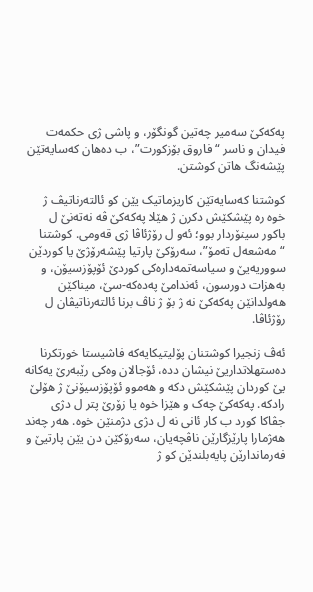په‌كه‌كێ سەمیر چەتین گونگۆر، و پاشی ژی حکمەت فیدان و ناسر “فاروق بۆزکورت”، ب دەھان کەسایەتێن پێشەنگ ھاتن کوشتن.

کوشتنا کەسایەتێن کاریزماتیک یێن کو ئالتەرناتیڤ ژ خوە رە پێشکێش دکرن ژ ھێلا په‌كه‌كێ ڤە نەتەنێ ل باکور سینۆردار بوو؛ ئەو ل رۆژئاڤا ژی قەومی. کوشتنا “مه‌شعه‌ل تەمۆ”، سەرۆکێ پارتیا پێشەرۆژێ یا کوردێن سووریەیێ و سیاسەتمەدارەکی کوردێ ئۆپۆزسیۆن، و بەھزات دورسون، ئەندامێ په‌ده‌كه‌-سێ، میناکێن ھەولدانێن په‌كه‌كێ نە ژ بۆ ژ ناڤ برنا ئالتەرناتیڤان ل رۆژئاڤا.

ئەڤ زنجیرا کوشتنان پۆلیتیکایەکە فاشیستا خورتکرنا دەستھلاتداریێ نیشان ددە، ئۆجالان وەکی رێبەرێ یەکانە یێ کوردان پێشکێش دکە و ھەموو ئۆپۆزسیۆنێ ژ ھۆلێ رادکە. په‌كه‌كێ چەک و ھێزا خوە یا زۆرێ پتر ل دژی جڤاکا کورد ب کار ئانی نە ل دژی دژمنێن خوە. ھەر چەند ھەژمارا پارێزگارێن ناڤچەیان، سەرۆکێن دن یێن پارتیێ و فەرماندارێن پایەبلندێن کو ژ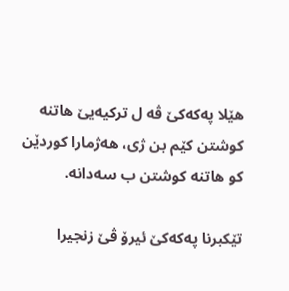ھێلا په‌كه‌كێ ڤە ل ترکیەیێ ھاتنە کوشتن كێم بن ژی، ھەژمارا کوردێن کو ھاتنە کوشتن ب سەدانە.

تێکبرنا په‌كه‌كێ ئیرۆ ڤێ زنجیرا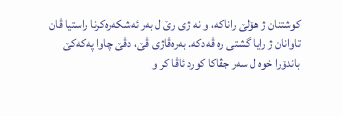کوشتنان ژ ھۆلێ راناکە، و نە ژی رێ ل بەر ئەشکەرەکرنا راستیا ڤان تاوانان ژ رایا گشتی رە ڤه‌دكه‌. بەرەڤاژی ڤێ، دڤێ چاوا په‌كه‌كێ باندۆرا خوە ل سەر جڤاکا کورد ئاڤا کر و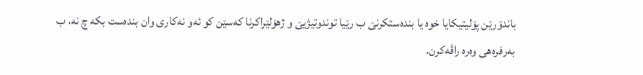باندۆرێن پۆلیتیکایا خوە یا بندەستکرنێ ب رێیا توندوتیژیێ و ژھۆلێراکرنا کەسێن کو ئەو نەکاری وان بندەست بکە چ نە، ب بەرفرەھی وەرە راڤەکرن.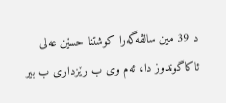د 39 مین سالڤەگەرا کوشتنا حسێن عه‌لی ئاکاگوندوز دا، ئەم وی ب رێزداری ب بیر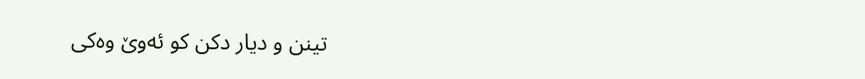تینن و دیار دکن کو ئەوێ وەکی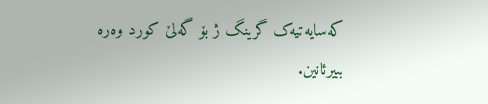کەسایەتیەک گرینگ ژ بۆ گەلێ کورد وەرە ببیرئانین.